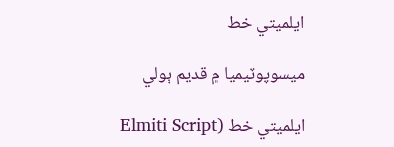ايلميتي خط

ميسوپوٽيميا ۾ قديم ٻولي

ايلميتي خط (Elmiti Script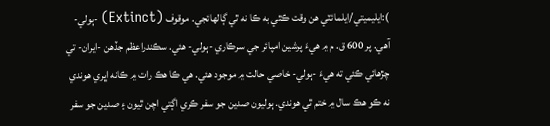):ايليميتي/ايلمائٽي هن وقت ڪٿي به ڪا نه ٿي ڳالهائجي. موقوف (Extinct) -ٻولي- آهي. پر 600 ق. م ۾ هيءَ پرشين امپائر جي سرڪاري -ٻولي- هئي. سڪندراعظم جڏهن -ايران- تي چڙهائي ڪئي ته هيءَ -ٻولي- خاصي حالت ۾ موجود هئي. هي ڪا هڪ رات ۾ ڪانه اڀري هوندي نه ڪو هڪ سال ۾ ختم ٿي هوندي. ٻوليون صدين جو سفر ڪري اڳتي اچن ٿيون ۽ صدين جو سفر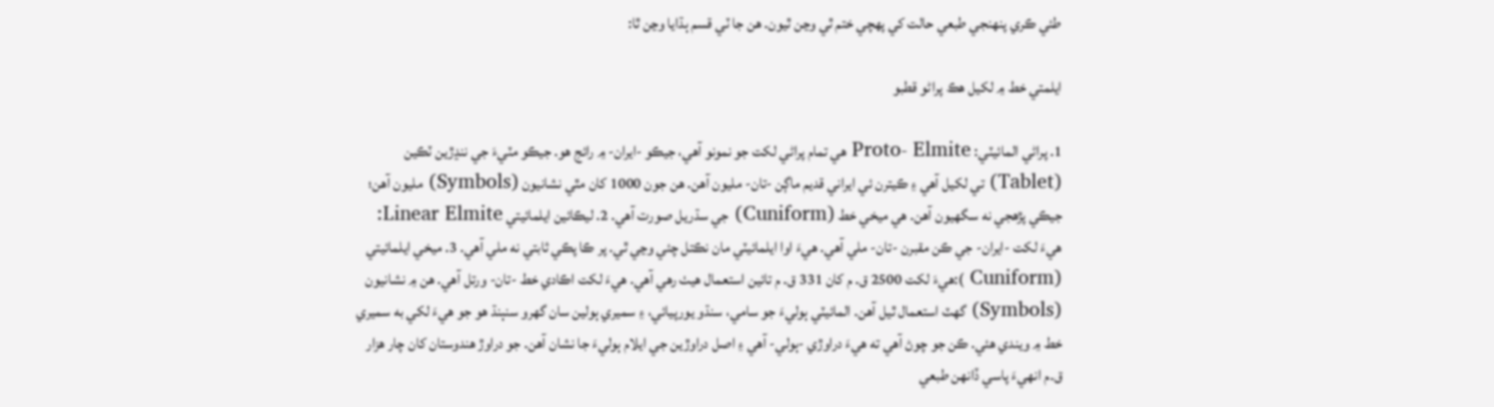طئي ڪري پنهنجي طبعي حالت کي پهچي ختم ٿي وڃن ٿيون. هن جا ٽي قسم ٻڌايا وڃن ٿا:

ايلمتي خط ۾ لکيل ھڪ پراڻو قطبو

1. پراڻي المائيٽي: Proto- Elmite هي تمام پراڻي لکت جو نمونو آهي، جيڪو -ايران- ۾ رائج هو. جيڪو مٽيءَ جي ننڍڙين ٽڪين (Tablet) تي لکيل آهي ۽ ڪيترن ئي ايراني قديم ماڳن -تان- مليون آهن. هن جون 1000 کان مٿي نشانيون (Symbols) مليون آهن؛ جيڪي پڙهجي نه سگهيون آهن. هي ميخي خط (Cuniform) جي سڌريل صورت آهي. 2. ليڪائين ايلمائيتي Linear Elmite: هيءَ لکت -ايران- جي ڪن مقبرن -تان- ملي آهي. هيءَ اوا ايلمائيٽي مان نڪتل چئي وڃي ٿي. پر ڪا پڪي ثابتي نه ملي آهي. 3. ميخي ايلمائيتي (Cuniform ):هيءَ لکت 2500 ق. م کان 331 ق. م تائين استعمال هيٺ رهي آهي. هيءَ لکت اڪادي خط -تان- ورتل آهي. هن ۾ نشانيون (Symbols) گهٽ استعمال ٿيل آهن. المائيٽي ٻوليءَ جو سامي، سنڌو يورپيائي، ۽ سميري ٻولين سان گهرو سنٻنڌ هو جو هيءَ لکي به سميري خط ۾ ويندي هئي. ڪن جو چوڻ آهي ته هيءَ دراوڙي -ٻولي- آهي ۽ اصل دراوڙين جي ايلام ٻوليءَ جا نشان آهن. جو دراوڙ هندوستان کان چار هزار ق.م انهيءَ پاسي ڏانهن طبعي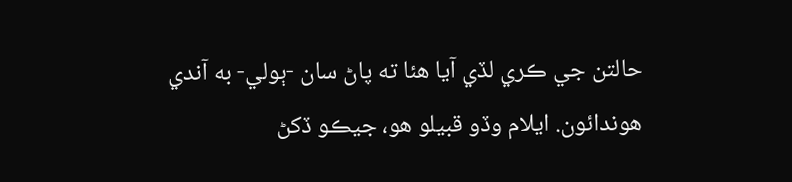حالتن جي ڪري لڏي آيا هئا ته پاڻ سان -ٻولي- به آندي هوندائون. ايلام وڏو قبيلو هو، جيڪو ڏکڻ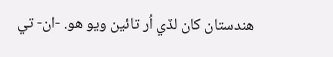هندستان کان لڏي اُر تائين ويو هو. -ان- تي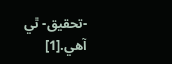-تحقيق- ٿي آهي.[1]